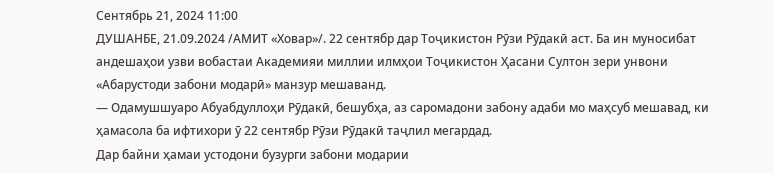Сентябрь 21, 2024 11:00
ДУШАНБЕ, 21.09.2024 /АМИТ «Ховар»/. 22 сентябр дар Тоҷикистон Рӯзи Рӯдакӣ аст. Ба ин муносибат андешаҳои узви вобастаи Академияи миллии илмҳои Тоҷикистон Ҳасани Султон зери унвони «Абарустоди забони модарӣ» манзур мешаванд.
— Одамушшуаро Абуабдуллоҳи Рӯдакӣ, бешубҳа, аз саромадони забону адаби мо маҳсуб мешавад, ки ҳамасола ба ифтихори ӯ 22 сентябр Рӯзи Рӯдакӣ таҷлил мегардад.
Дар байни ҳамаи устодони бузурги забони модарии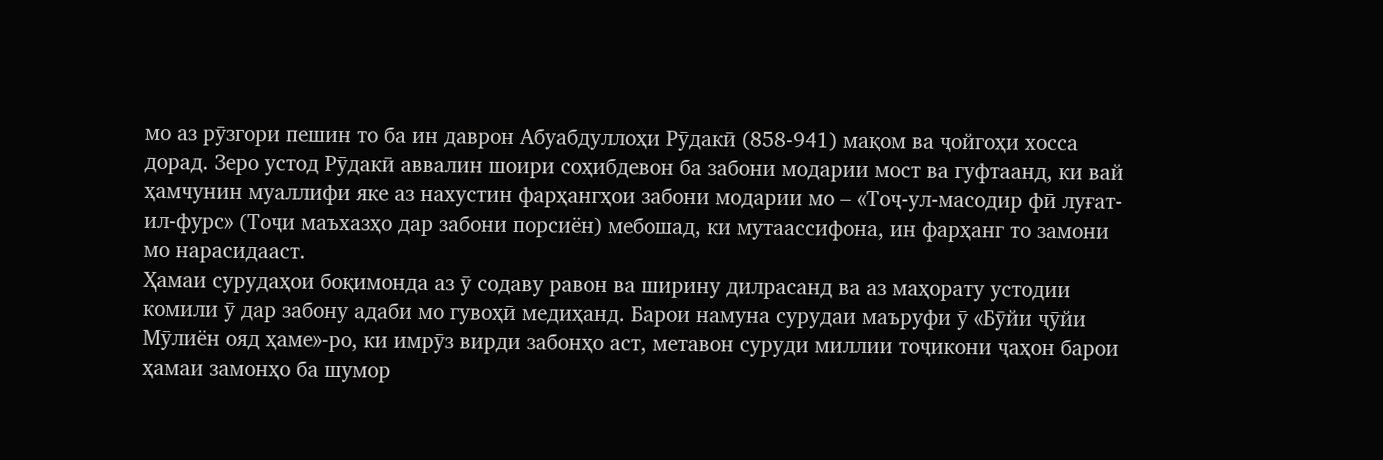мо аз рӯзгори пешин то ба ин даврон Абуабдуллоҳи Рӯдакӣ (858-941) мақом ва ҷойгоҳи хосса дорад. Зеро устод Рӯдакӣ аввалин шоири соҳибдевон ба забони модарии мост ва гуфтаанд, ки вай ҳамчунин муаллифи яке аз нахустин фарҳангҳои забони модарии мо – «Тоҷ-ул-масодир фӣ луғат-ил-фурс» (Тоҷи маъхазҳо дар забони порсиён) мебошад, ки мутаассифона, ин фарҳанг то замони мо нарасидааст.
Ҳамаи сурудаҳои боқимонда аз ӯ содаву равон ва ширину дилрасанд ва аз маҳорату устодии комили ӯ дар забону адаби мо гувоҳӣ медиҳанд. Барои намуна сурудаи маъруфи ӯ «Бӯйи ҷӯйи Мӯлиён ояд ҳаме»-ро, ки имрӯз вирди забонҳо аст, метавон суруди миллии тоҷикони ҷаҳон барои ҳамаи замонҳо ба шумор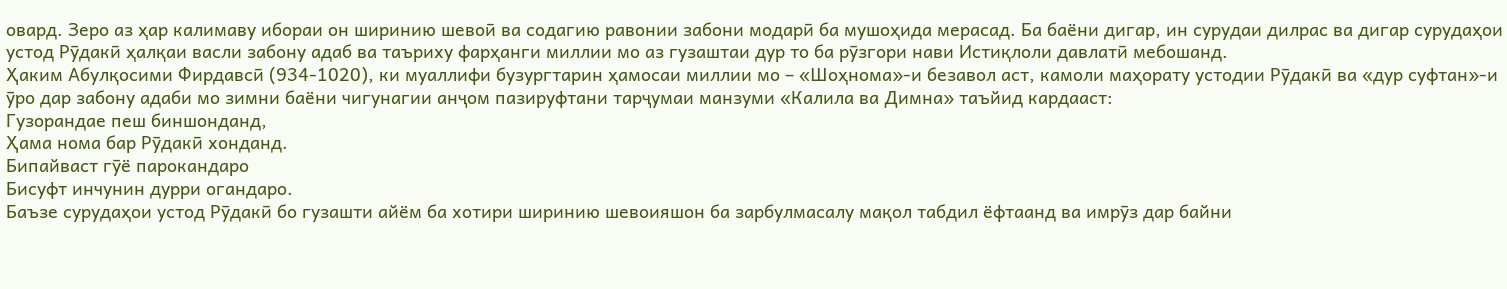овард. Зеро аз ҳар калимаву ибораи он ширинию шевоӣ ва содагию равонии забони модарӣ ба мушоҳида мерасад. Ба баёни дигар, ин сурудаи дилрас ва дигар сурудаҳои устод Рӯдакӣ ҳалқаи васли забону адаб ва таъриху фарҳанги миллии мо аз гузаштаи дур то ба рӯзгори нави Истиқлоли давлатӣ мебошанд.
Ҳаким Абулқосими Фирдавсӣ (934-1020), ки муаллифи бузургтарин ҳамосаи миллии мо – «Шоҳнома»-и безавол аст, камоли маҳорату устодии Рӯдакӣ ва «дур суфтан»-и ӯро дар забону адаби мо зимни баёни чигунагии анҷом пазируфтани тарҷумаи манзуми «Калила ва Димна» таъйид кардааст:
Гузорандае пеш биншонданд,
Ҳама нома бар Рӯдакӣ хонданд.
Бипайваст гӯё парокандаро
Бисуфт инчунин дурри огандаро.
Баъзе сурудаҳои устод Рӯдакӣ бо гузашти айём ба хотири ширинию шевоияшон ба зарбулмасалу мақол табдил ёфтаанд ва имрӯз дар байни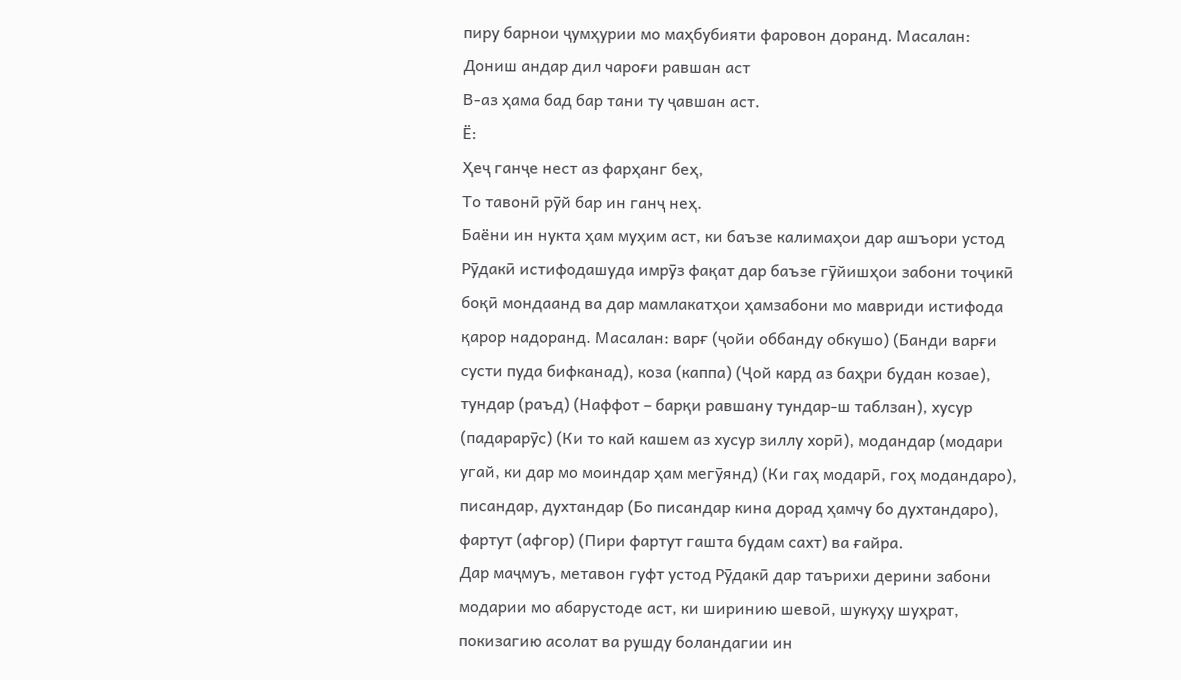пиру барнои ҷумҳурии мо маҳбубияти фаровон доранд. Масалан:
Дониш андар дил чароғи равшан аст
В-аз ҳама бад бар тани ту ҷавшан аст.
Ё:
Ҳеҷ ганҷе нест аз фарҳанг беҳ,
То тавонӣ рӯй бар ин ганҷ неҳ.
Баёни ин нукта ҳам муҳим аст, ки баъзе калимаҳои дар ашъори устод Рӯдакӣ истифодашуда имрӯз фақат дар баъзе гӯйишҳои забони тоҷикӣ боқӣ мондаанд ва дар мамлакатҳои ҳамзабони мо мавриди истифода қарор надоранд. Масалан: варғ (ҷойи оббанду обкушо) (Банди варғи сусти пуда бифканад), коза (каппа) (Ҷой кард аз баҳри будан козае), тундар (раъд) (Наффот – барқи равшану тундар-ш таблзан), хусур (падарарӯс) (Ки то кай кашем аз хусур зиллу хорӣ), модандар (модари угай, ки дар мо моиндар ҳам мегӯянд) (Ки гаҳ модарӣ, гоҳ модандаро), писандар, духтандар (Бо писандар кина дорад ҳамчу бо духтандаро), фартут (афгор) (Пири фартут гашта будам сахт) ва ғайра.
Дар маҷмуъ, метавон гуфт устод Рӯдакӣ дар таърихи дерини забони модарии мо абарустоде аст, ки ширинию шевоӣ, шукуҳу шуҳрат, покизагию асолат ва рушду боландагии ин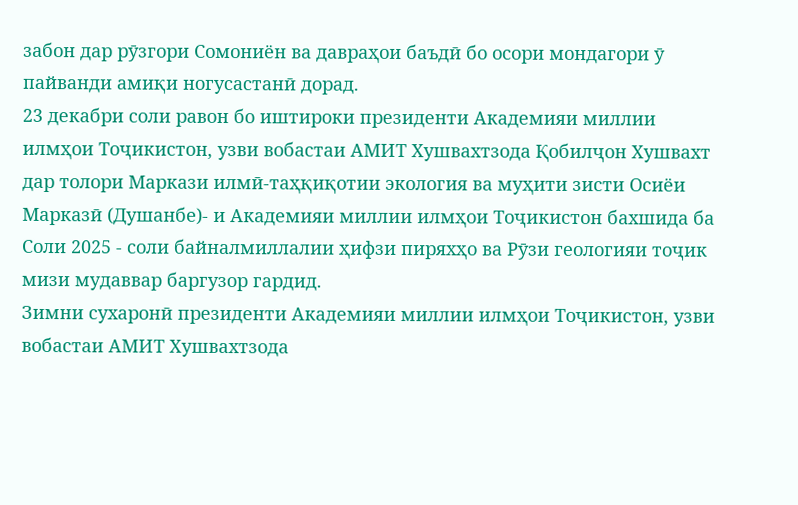забон дар рӯзгори Сомониён ва давраҳои баъдӣ бо осори мондагори ӯ пайванди амиқи ногусастанӣ дорад.
23 декабри соли равон бо иштироки президенти Академияи миллии илмҳои Тоҷикистон, узви вобастаи АМИТ Хушвахтзода Қобилҷон Хушвахт дар толори Маркази илмӣ-таҳқиқотии экология ва муҳити зисти Осиёи Марказӣ (Душанбе)- и Академияи миллии илмҳои Тоҷикистон бахшида ба Соли 2025 - соли байналмиллалии ҳифзи пиряхҳо ва Рӯзи геологияи тоҷик мизи мудаввар баргузор гардид.
Зимни сухаронӣ президенти Академияи миллии илмҳои Тоҷикистон, узви вобастаи АМИТ Хушвахтзода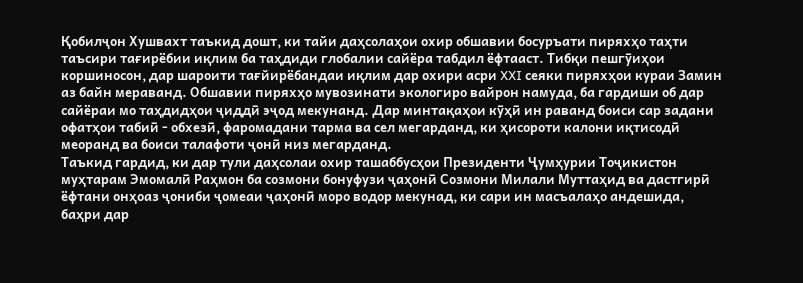Қобилҷон Хушвахт таъкид дошт, ки тайи даҳсолаҳои охир обшавии босуръати пиряхҳо таҳти таъсири тағирёбии иқлим ба таҳдиди глобалии сайёра табдил ёфтааст. Тибқи пешгӯиҳои коршиносон, дар шароити тағйирёбандаи иқлим дар охири асри XXI сеяки пиряхҳои кураи Замин аз байн мераванд. Обшавии пиряхҳо мувозинати экологиро вайрон намуда, ба гардиши об дар сайёраи мо таҳдидҳои ҷиддӣ эҷод мекунанд. Дар минтақаҳои кӯҳӣ ин раванд боиси сар задани офатҳои табиӣ - обхезӣ, фаромадани тарма ва сел мегарданд, ки ҳисороти калони иқтисодӣ меоранд ва боиси талафоти ҷонӣ низ мегарданд.
Таъкид гардид, ки дар тули даҳсолаи охир ташаббусҳои Президенти Ҷумҳурии Тоҷикистон муҳтарам Эмомалӣ Раҳмон ба созмони бонуфузи ҷаҳонӣ Созмони Милали Муттаҳид ва дастгирӣ ёфтани онҳоаз ҷониби ҷомеаи ҷаҳонӣ моро водор мекунад, ки сари ин масъалаҳо андешида, баҳри дар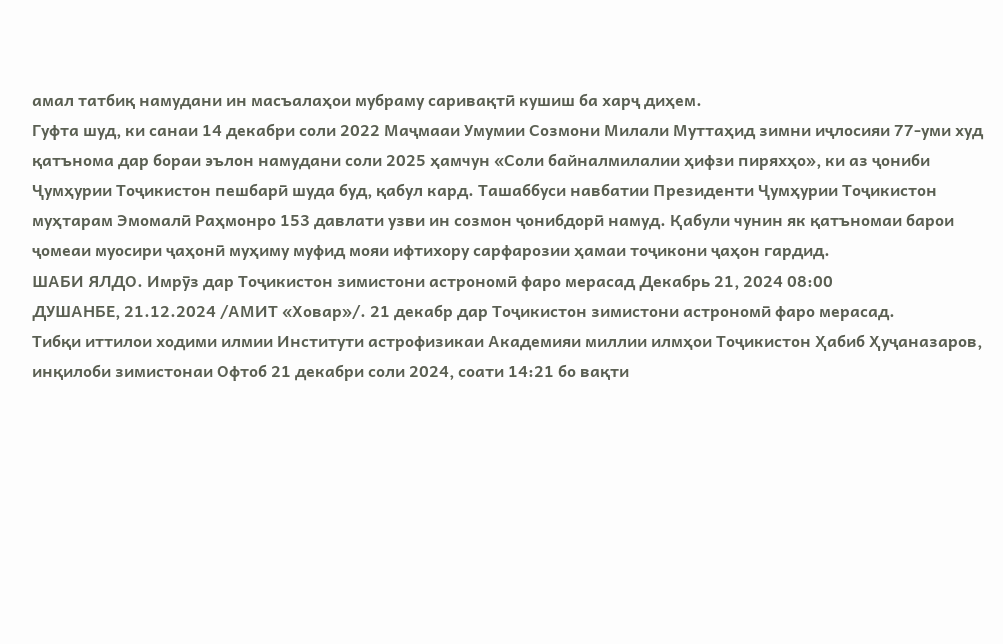амал татбиқ намудани ин масъалаҳои мубраму саривақтӣ кушиш ба харҷ диҳем.
Гуфта шуд, ки санаи 14 декабри соли 2022 Маҷмааи Умумии Созмони Милали Муттаҳид зимни иҷлосияи 77-уми худ қатънома дар бораи эълон намудани соли 2025 ҳамчун «Соли байналмилалии ҳифзи пиряхҳо», ки аз ҷониби Ҷумҳурии Тоҷикистон пешбарӣ шуда буд, қабул кард. Ташаббуси навбатии Президенти Ҷумҳурии Тоҷикистон муҳтарам Эмомалӣ Раҳмонро 153 давлати узви ин созмон ҷонибдорӣ намуд. Қабули чунин як қатъномаи барои ҷомеаи муосири ҷаҳонӣ муҳиму муфид мояи ифтихору сарфарозии ҳамаи тоҷикони ҷаҳон гардид.
ШАБИ ЯЛДО. Имрӯз дар Тоҷикистон зимистони астрономӣ фаро мерасад Декабрь 21, 2024 08:00
ДУШАНБЕ, 21.12.2024 /АМИТ «Ховар»/. 21 декабр дар Тоҷикистон зимистони астрономӣ фаро мерасад.
Тибқи иттилои ходими илмии Институти астрофизикаи Академияи миллии илмҳои Тоҷикистон Ҳабиб Ҳуҷаназаров, инқилоби зимистонаи Офтоб 21 декабри соли 2024, соати 14:21 бо вақти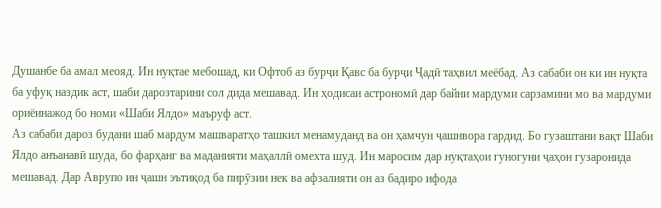Душанбе ба амал меояд. Ин нуқтае мебошад, ки Офтоб аз бурҷи Қавс ба бурҷи Ҷадӣ таҳвил меёбад. Аз сабаби он ки ин нуқта ба уфуқ наздик аст, шаби дарозтарини сол дида мешавад. Ин ҳодисаи астрономӣ дар байни мардуми сарзамини мо ва мардуми ориёинажод бо номи «Шаби Ялдо» маъруф аст.
Аз сабаби дароз будани шаб мардум машваратҳо ташкил менамуданд ва он ҳамчун ҷашнвора гардид. Бо гузаштани вақт Шаби Ялдо анъанавӣ шуда, бо фарҳанг ва маданияти маҳаллӣ омехта шуд. Ин маросим дар нуқтаҳои гуногуни ҷаҳон гузаронида мешавад. Дар Аврупо ин ҷашн эътиқод ба пирӯзии нек ва афзалияти он аз бадиро ифода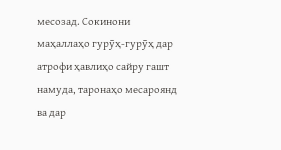месозад. Сокинони маҳаллаҳо гурӯҳ-гурӯҳ дар атрофи ҳавлиҳо сайру гашт намуда, таронаҳо месароянд ва дар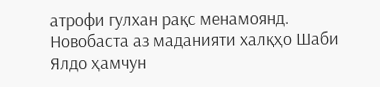атрофи гулхан рақс менамоянд. Новобаста аз маданияти халқҳо Шаби Ялдо ҳамчун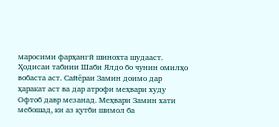маросими фарҳангӣ шинохта шудааст.
Ҳодисаи табиии Шаби Ялдо бо чунин омилҳо вобаста аст. Сайёраи Замин доимо дар ҳаракат аст ва дар атрофи меҳвари худу Офтоб давр мезанад. Меҳвари Замин хати мебошад, ки аз қутби шимол ба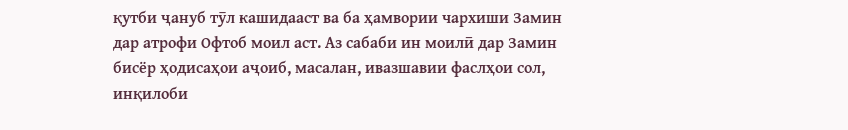қутби ҷануб тӯл кашидааст ва ба ҳамвории чархиши Замин дар атрофи Офтоб моил аст. Аз сабаби ин моилӣ дар Замин бисёр ҳодисаҳои аҷоиб, масалан, ивазшавии фаслҳои сол, инқилоби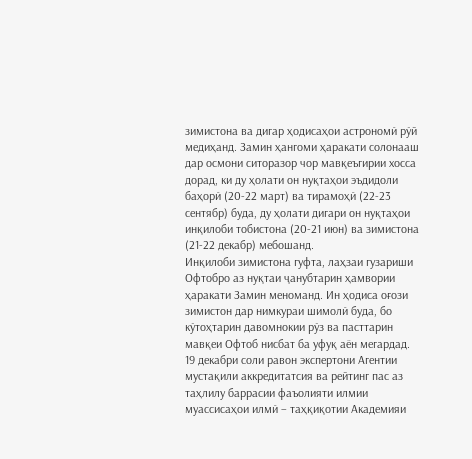зимистона ва дигар ҳодисаҳои астрономӣ рӯй медиҳанд. Замин ҳангоми ҳаракати солонааш дар осмони ситоразор чор мавқеъгирии хосса дорад, ки ду ҳолати он нуқтаҳои эъдидоли баҳорӣ (20-22 март) ва тирамоҳӣ (22-23 сентябр) буда, ду ҳолати дигари он нуқтаҳои инқилоби тобистона (20-21 июн) ва зимистона (21-22 декабр) мебошанд.
Инқилоби зимистона гуфта, лаҳзаи гузариши Офтобро аз нуқтаи ҷанубтарин ҳамвории ҳаракати Замин меноманд. Ин ҳодиса оғози зимистон дар нимкураи шимолӣ буда, бо кӯтоҳтарин давомнокии рӯз ва пасттарин мавқеи Офтоб нисбат ба уфуқ аён мегардад.
19 декабри соли равон экспертони Агентии мустақили аккредитатсия ва рейтинг пас аз таҳлилу баррасии фаъолияти илмии муассисаҳои илмӣ – таҳқиқотии Академияи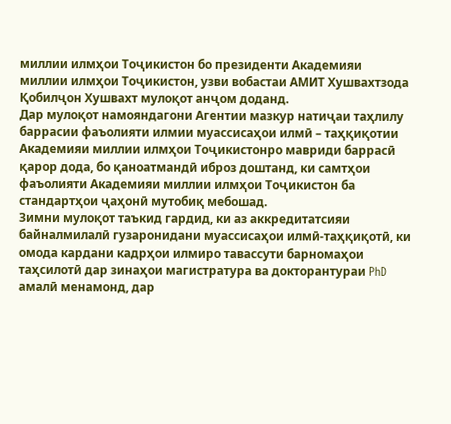миллии илмҳои Тоҷикистон бо президенти Академияи миллии илмҳои Тоҷикистон, узви вобастаи АМИТ Хушвахтзода Қобилҷон Хушвахт мулоқот анҷом доданд.
Дар мулоқот намояндагони Агентии мазкур натиҷаи таҳлилу баррасии фаъолияти илмии муассисаҳои илмӣ – таҳқиқотии Академияи миллии илмҳои Тоҷикистонро мавриди баррасӣ қарор дода, бо қаноатмандӣ иброз доштанд, ки самтҳои фаъолияти Академияи миллии илмҳои Тоҷикистон ба стандартҳои ҷаҳонӣ мутобиқ мебошад.
Зимни мулоқот таъкид гардид, ки аз аккредитатсияи байналмилалӣ гузаронидани муассисаҳои илмӣ-таҳқиқотӣ, ки омода кардани кадрҳои илмиро тавассути барномаҳои таҳсилотӣ дар зинаҳои магистратура ва докторантураи PhD амалӣ менамонд, дар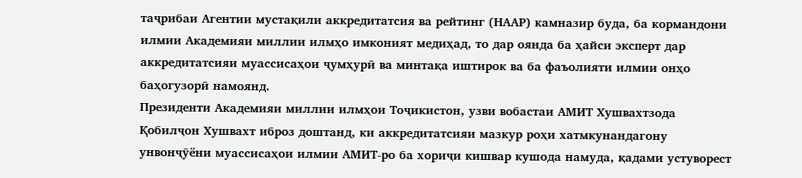таҷрибаи Агентии мустақили аккредитатсия ва рейтинг (НААР) камназир буда, ба кормандони илмии Академияи миллии илмҳо имконият медиҳад, то дар оянда ба ҳайси эксперт дар аккредитатсияи муассисаҳои ҷумҳурӣ ва минтақа иштирок ва ба фаъолияти илмии онҳо баҳогузорӣ намоянд.
Президенти Академияи миллии илмҳои Тоҷикистон, узви вобастаи АМИТ Хушвахтзода Қобилҷон Хушвахт иброз доштанд, ки аккредитатсияи мазкур роҳи хатмкунандагону унвонҷӯёни муассисаҳои илмии АМИТ-ро ба хориҷи кишвар кушода намуда, қадами устуворест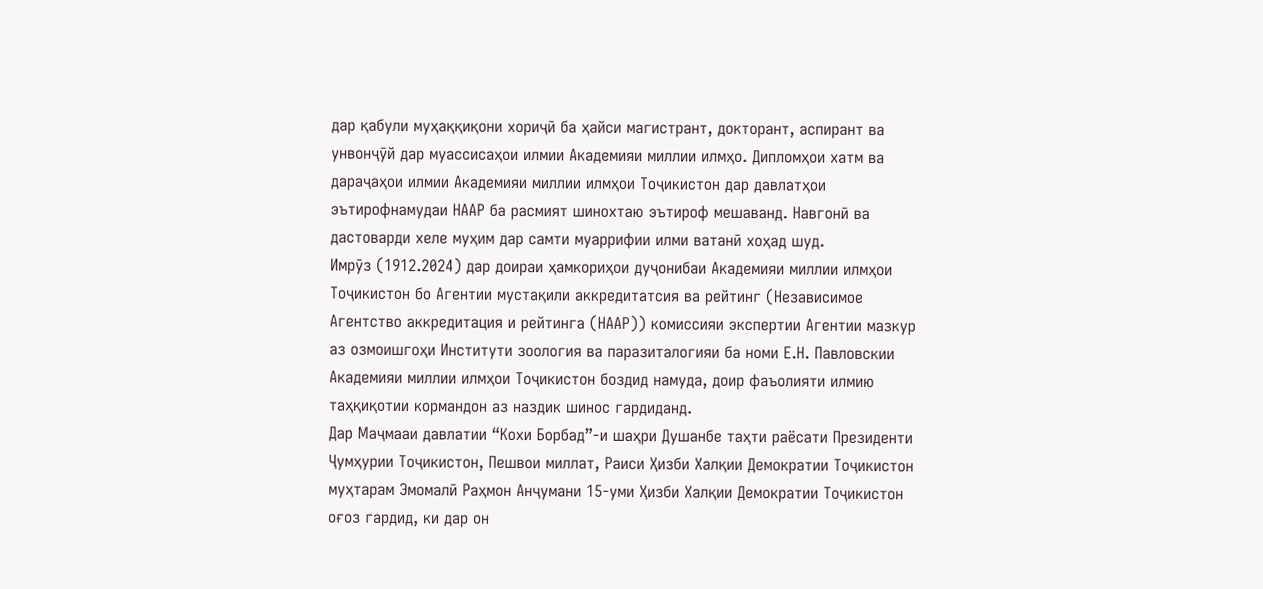дар қабули муҳаққиқони хориҷӣ ба ҳайси магистрант, докторант, аспирант ва унвонҷӯй дар муассисаҳои илмии Академияи миллии илмҳо. Дипломҳои хатм ва дараҷаҳои илмии Академияи миллии илмҳои Тоҷикистон дар давлатҳои эътирофнамудаи НААР ба расмият шинохтаю эътироф мешаванд. Навгонӣ ва дастоварди хеле муҳим дар самти муаррифии илми ватанӣ хоҳад шуд.
Имрӯз (1912.2024) дар доираи ҳамкориҳои дуҷонибаи Академияи миллии илмҳои Тоҷикистон бо Агентии мустақили аккредитатсия ва рейтинг (Независимое Агентство аккредитация и рейтинга (НААР)) комиссияи экспертии Агентии мазкур аз озмоишгоҳи Институти зоология ва паразиталогияи ба номи Е.Н. Павловскии Академияи миллии илмҳои Тоҷикистон боздид намуда, доир фаъолияти илмию таҳқиқотии кормандон аз наздик шинос гардиданд.
Дар Маҷмааи давлатии “Кохи Борбад”-и шаҳри Душанбе таҳти раёсати Президенти Ҷумҳурии Тоҷикистон, Пешвои миллат, Раиси Ҳизби Халқии Демократии Тоҷикистон муҳтарам Эмомалӣ Раҳмон Анҷумани 15-уми Ҳизби Халқии Демократии Тоҷикистон оғоз гардид, ки дар он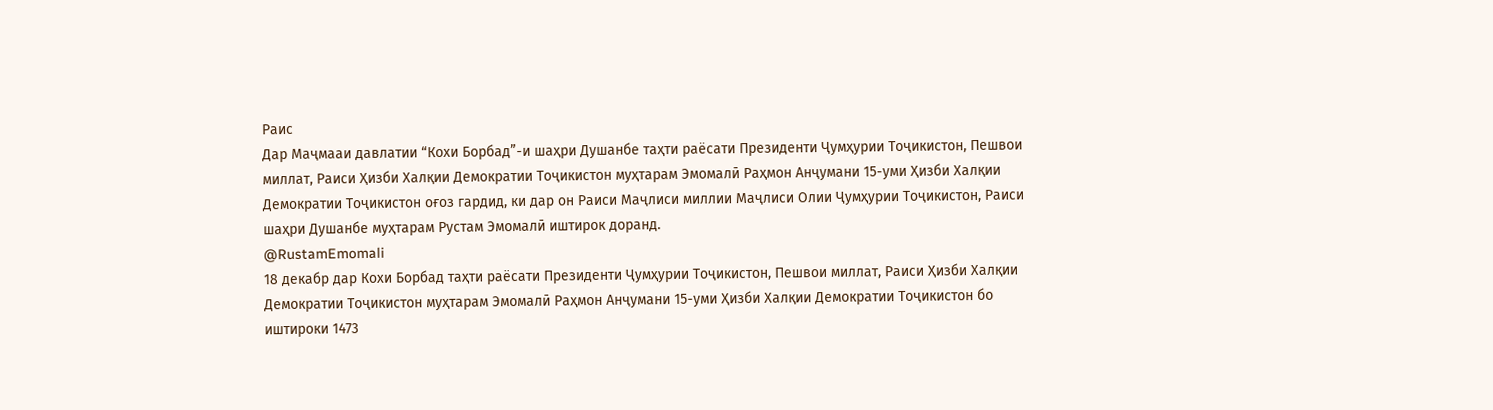Раис
Дар Маҷмааи давлатии “Кохи Борбад”-и шаҳри Душанбе таҳти раёсати Президенти Ҷумҳурии Тоҷикистон, Пешвои миллат, Раиси Ҳизби Халқии Демократии Тоҷикистон муҳтарам Эмомалӣ Раҳмон Анҷумани 15-уми Ҳизби Халқии Демократии Тоҷикистон оғоз гардид, ки дар он Раиси Маҷлиси миллии Маҷлиси Олии Ҷумҳурии Тоҷикистон, Раиси шаҳри Душанбе муҳтарам Рустам Эмомалӣ иштирок доранд.
@RustamEmomali
18 декабр дар Кохи Борбад таҳти раёсати Президенти Ҷумҳурии Тоҷикистон, Пешвои миллат, Раиси Ҳизби Халқии Демократии Тоҷикистон муҳтарам Эмомалӣ Раҳмон Анҷумани 15-уми Ҳизби Халқии Демократии Тоҷикистон бо иштироки 1473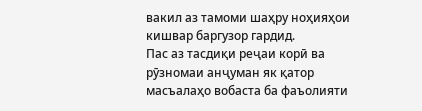вакил аз тамоми шаҳру ноҳияҳои кишвар баргузор гардид.
Пас аз тасдиқи реҷаи корӣ ва рӯзномаи анҷуман як қатор масъалаҳо вобаста ба фаъолияти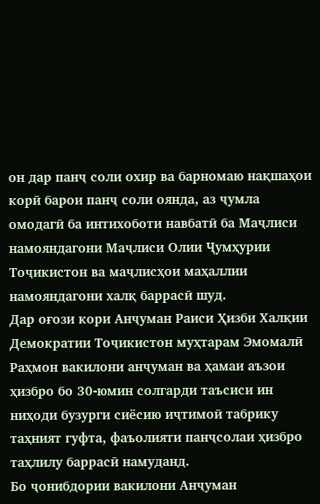он дар панҷ соли охир ва барномаю нақшаҳои корӣ барои панҷ соли оянда, аз ҷумла омодагӣ ба интихоботи навбатӣ ба Маҷлиси намояндагони Маҷлиси Олии Ҷумҳурии Тоҷикистон ва маҷлисҳои маҳаллии намояндагони халқ баррасӣ шуд.
Дар оғози кори Анҷуман Раиси Ҳизби Халқии Демократии Тоҷикистон муҳтарам Эмомалӣ Раҳмон вакилони анҷуман ва ҳамаи аъзои ҳизбро бо 30-юмин солгарди таъсиси ин ниҳоди бузурги сиёсию иҷтимоӣ табрику таҳният гуфта, фаъолияти панҷсолаи ҳизбро таҳлилу баррасӣ намуданд.
Бо ҷонибдории вакилони Анҷуман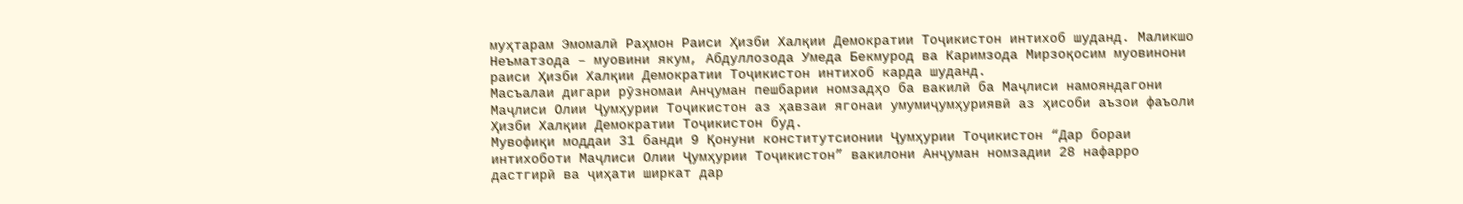муҳтарам Эмомалӣ Раҳмон Раиси Ҳизби Халқии Демократии Тоҷикистон интихоб шуданд. Маликшо Неъматзода – муовини якум, Абдуллозода Умеда Бекмурод ва Каримзода Мирзоқосим муовинони раиси Ҳизби Халқии Демократии Тоҷикистон интихоб карда шуданд.
Масъалаи дигари рӯзномаи Анҷуман пешбарии номзадҳо ба вакилӣ ба Маҷлиси намояндагони Маҷлиси Олии Ҷумҳурии Тоҷикистон аз ҳавзаи ягонаи умумиҷумҳуриявӣ аз ҳисоби аъзои фаъоли Ҳизби Халқии Демократии Тоҷикистон буд.
Мувофиқи моддаи 31 банди 9 Қонуни конститутсионии Ҷумҳурии Тоҷикистон “Дар бораи интихоботи Маҷлиси Олии Ҷумҳурии Тоҷикистон” вакилони Анҷуман номзадии 28 нафарро дастгирӣ ва ҷиҳати ширкат дар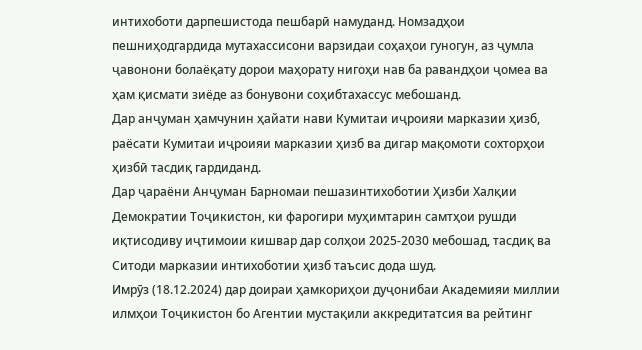интихоботи дарпешистода пешбарӣ намуданд. Номзадҳои пешниҳодгардида мутахассисони варзидаи соҳаҳои гуногун, аз ҷумла ҷавонони болаёқату дорои маҳорату нигоҳи нав ба равандҳои ҷомеа ва ҳам қисмати зиёде аз бонувони соҳибтахассус мебошанд.
Дар анҷуман ҳамчунин ҳайати нави Кумитаи иҷроияи марказии ҳизб, раёсати Кумитаи иҷроияи марказии ҳизб ва дигар мақомоти сохторҳои ҳизбӣ тасдиқ гардиданд.
Дар ҷараёни Анҷуман Барномаи пешазинтихоботии Ҳизби Халқии Демократии Тоҷикистон, ки фарогири муҳимтарин самтҳои рушди иқтисодиву иҷтимоии кишвар дар солҳои 2025-2030 мебошад, тасдиқ ва Ситоди марказии интихоботии ҳизб таъсис дода шуд.
Имрӯз (18.12.2024) дар доираи ҳамкориҳои дуҷонибаи Академияи миллии илмҳои Тоҷикистон бо Агентии мустақили аккредитатсия ва рейтинг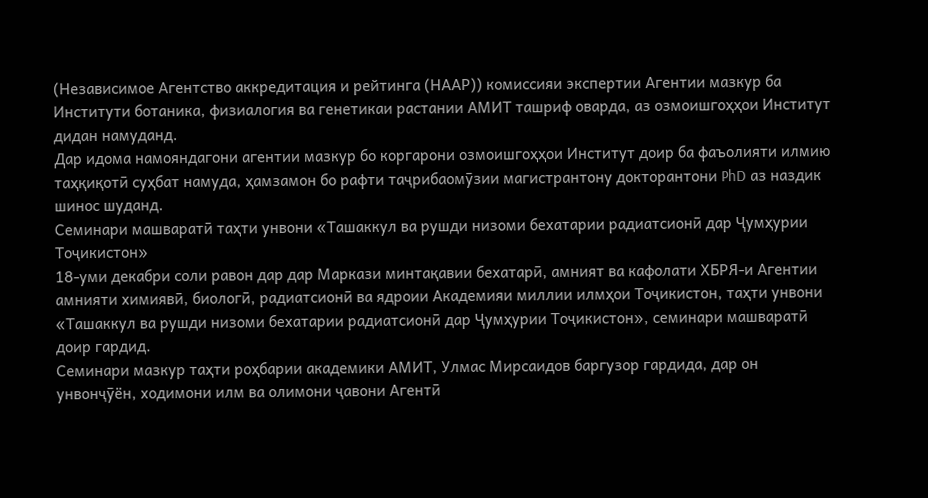(Независимое Агентство аккредитация и рейтинга (НААР)) комиссияи экспертии Агентии мазкур ба Институти ботаника, физиалогия ва генетикаи растании АМИТ ташриф оварда, аз озмоишгоҳҳои Институт дидан намуданд.
Дар идома намояндагони агентии мазкур бо коргарони озмоишгоҳҳои Институт доир ба фаъолияти илмию таҳқиқотӣ суҳбат намуда, ҳамзамон бо рафти таҷрибаомӯзии магистрантону докторантони PhD аз наздик шинос шуданд.
Семинари машваратӣ таҳти унвони «Ташаккул ва рушди низоми бехатарии радиатсионӣ дар Ҷумҳурии Тоҷикистон»
18-уми декабри соли равон дар дар Маркази минтақавии бехатарӣ, амният ва кафолати ХБРЯ-и Агентии амнияти химиявӣ, биологӣ, радиатсионӣ ва ядроии Академияи миллии илмҳои Тоҷикистон, таҳти унвони «Ташаккул ва рушди низоми бехатарии радиатсионӣ дар Ҷумҳурии Тоҷикистон», семинари машваратӣ доир гардид.
Семинари мазкур таҳти роҳбарии академики АМИТ, Улмас Мирсаидов баргузор гардида, дар он унвонҷӯён, ходимони илм ва олимони ҷавони Агентӣ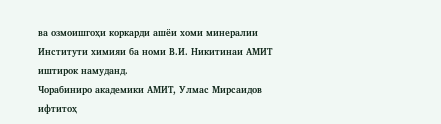ва озмоишгоҳи коркарди ашёи хоми минералии Институти химияи ба номи В.И. Никитинаи АМИТ иштирок намуданд.
Чорабиниро академики АМИТ, Улмас Мирсаидов ифтитоҳ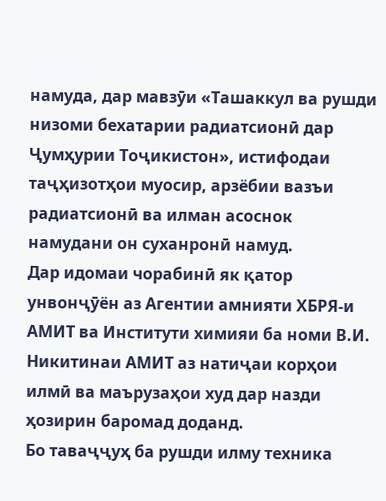намуда, дар мавзӯи «Ташаккул ва рушди низоми бехатарии радиатсионӣ дар Ҷумҳурии Тоҷикистон», истифодаи таҷҳизотҳои муосир, арзёбии вазъи радиатсионӣ ва илман асоснок намудани он суханронӣ намуд.
Дар идомаи чорабинӣ як қатор унвонҷӯён аз Агентии амнияти ХБРЯ-и АМИТ ва Институти химияи ба номи В.И. Никитинаи АМИТ аз натиҷаи корҳои илмӣ ва маърузаҳои худ дар назди ҳозирин баромад доданд.
Бо таваҷҷуҳ ба рушди илму техника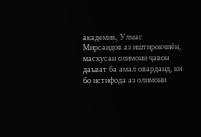академик, Улмас Мирсаидов аз иштирокчиён, масхусан олимони ҷавон даъват ба амал оварданд, ки бо истифода аз олимони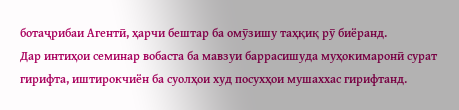ботаҷрибаи Агентӣ, ҳарчи бештар ба омӯзишу таҳқиқ рӯ биёранд.
Дар интиҳои семинар вобаста ба мавзуи баррасишуда муҳокимаронӣ сурат гирифта, иштирокчиён ба суолҳои худ посухҳои мушаххас гирифтанд.